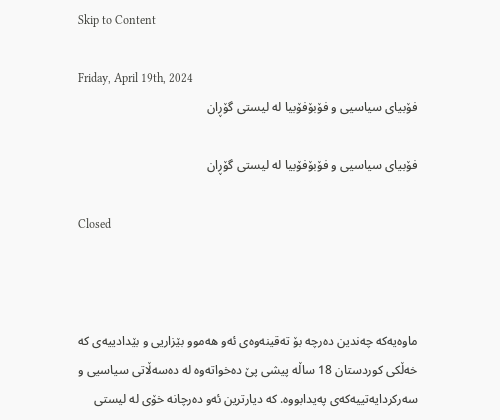Skip to Content

Friday, April 19th, 2024
فۆبیای سیاسیی و فۆبۆفۆبیا لە‌ لیستی گۆ‌ڕان

فۆبیای سیاسیی و فۆبۆفۆبیا لە‌ لیستی گۆ‌ڕان

Closed



ماوە‌یە‌کە‌ چە‌ندین دە‌رچە‌ بۆ تە‌قینە‌وە‌ی ئە‌و هە‌موو بێزاریی و بێدادییە‌ی کە‌ خە‌ڵکی کوردستان 18 سا‌ڵە‌ پیشی پێ دە‌خواتە‌وە‌ لە‌ دە‌سە‌ڵاتی سیاسیی و سە‌رکردایە‌تییە‌کە‌ی پە‌یدابووە‌. کە‌ دیارترین ئە‌و دە‌رچانە‌ خۆی لە‌ لیستی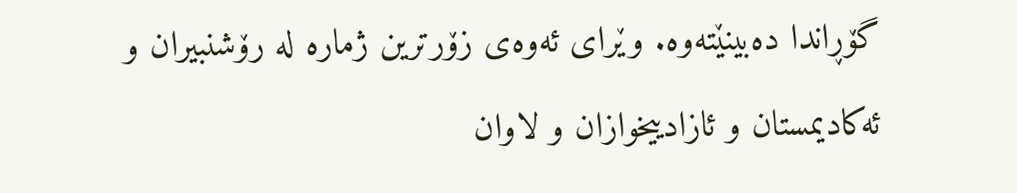گۆ‌ڕاندا دە‌بینێتە‌وە‌. وێرای ئە‌وە‌ی زۆرترین ژمارە‌ لە‌ رۆشنبیران و ئە‌کادیمستان و ئازادییخوازان و لاوان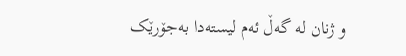و ژنان لە‌ گە‌ڵ ئە‌م لیستە‌دا بە‌جۆرێک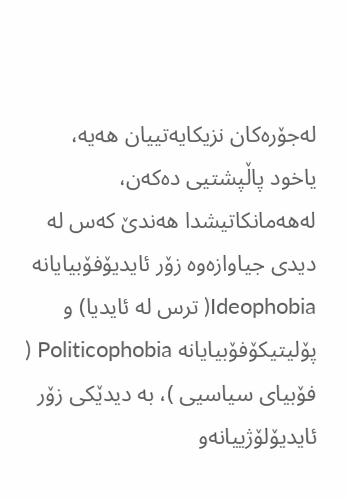لە‌جۆرە‌کان نزیکایە‌تییان هە‌یە‌، یاخود پاڵپشتیی دە‌کە‌ن، لەهە‌مانکاتیشدا هە‌ندێ کە‌س لە‌ دیدی جیاوازە‌وە‌ زۆر ئایدیۆفۆبیایانە‌ Ideophobia( ترس لە‌ ئایدیا) و پۆلیتیکۆفۆبیایانە‌ Politicophobia ( فۆبیای سیاسیی )، بە‌ دیدێکی زۆر ئایدیۆلۆژییانە‌و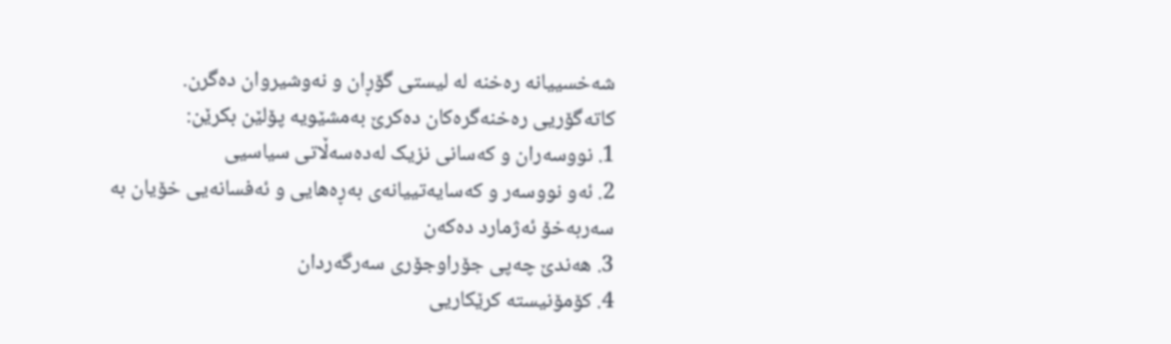شە‌خسییانە‌ رە‌خنە‌ لە‌ لیستی گۆ‌ڕان و نە‌وشیروان دە‌گرن.
کاتە‌گۆریی رە‌خنە‌گرە‌کان دە‌کرێ بە‌مشێویە‌ پۆلێن بکرێن:
1. نووسە‌ران و کە‌سانی نزیک لە‌دە‌سە‌ڵاتی سیاسیی‌
2. ئە‌و نووسە‌ر و کە‌سایە‌تییانە‌ی بە‌ڕەهایی و ئە‌فسانە‌یی خۆیان بە‌ سە‌ربە‌خۆ ئە‌ژمارد دە‌کە‌ن
3. هە‌ندێ چە‌پی جۆراوجۆری سە‌رگە‌ردان
4. کۆمۆنیستە‌ کرێکاریی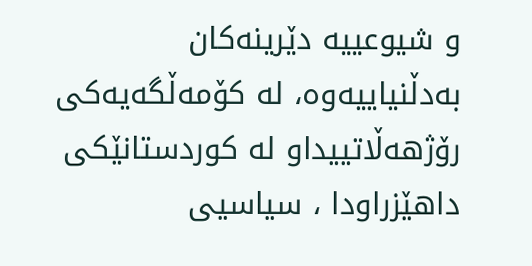و ‌شیوعییە‌ دێرینە‌کان
بە‌دڵنیاییە‌وە‌، لە‌ کۆمە‌ڵگە‌یە‌کی رۆژهە‌ڵاتییداو لە‌ کوردستانێکی داهێزراودا ، سیاسیی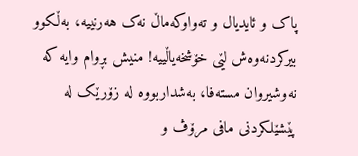پاک و ئایدیال و تە‌واوکە‌ماڵ نە‌ک هە‌رنییە‌، بە‌ڵکوو بیرکردنە‌وە‌ش لێی خۆشخە‌یاڵییە‌! منیش بڕوام وایە‌ کە‌ نە‌وشیروان مستە‌فا، بە‌شداربووە‌ لە‌ زۆرێک لە‌ پێشێلکردنی مافی مرۆڤ و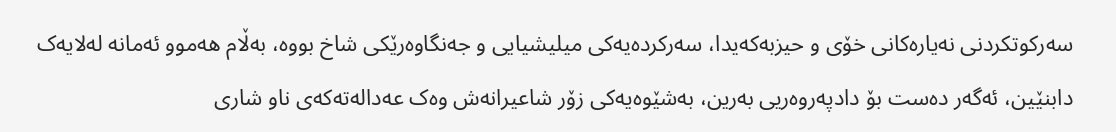سە‌رکوتکردنی نە‌یارە‌کانی خۆی و حیزبە‌کە‌یدا، سە‌رکردە‌یە‌کی میلیشیایی و جە‌نگاوە‌رێکی شاخ بووە‌، بە‌ڵام هە‌موو ئە‌مانە‌ لە‌لایە‌ک دابنێین، ئە‌گە‌ر دە‌ست بۆ دادپە‌روه‌ریی بە‌رین، بە‌شێوە‌یە‌کی زۆر شاعیرانە‌ش وە‌ک عە‌دالە‌تە‌کە‌ی ناو شاری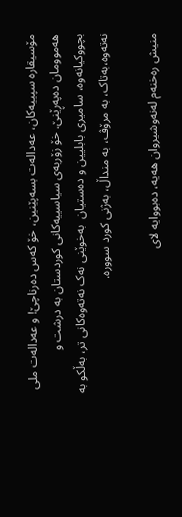مۆسیقارە‌ سپییە‌کان، عە‌دالە‌ت بسە‌پێنین، خۆ کە‌س دە‌رناچێ! و عە‌دالە‌ت ملی هە‌موومان دە‌پە‌ڕێنێ. خۆ زۆربە‌ی سیاسییە‌کانی کوردستان بە‌ درشت و بچووکیانە‌وە‌، سامیری بابلیین و دە‌ستیان  بە‌خوێنی نە‌ک نە‌تە‌وە‌کانی تر، بە‌ڵکو بە‌ نە‌تە‌وە‌،بە‌تاک، بە‌ مرۆڤ، بە‌ منداڵ، بە‌ژنی کورد سوورە‌.

منیش رە‌خنە‌م لە‌نە‌وشیروان هە‌یە‌، دە‌بووایە‌ لای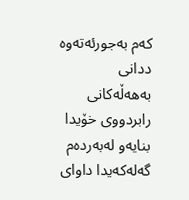کە‌م بە‌جورئە‌تە‌وە‌ ددانی بەهە‌ڵە‌کانی رابردووی خۆیدا بنایە‌و لە‌بە‌ردە‌م گە‌لە‌کە‌یدا داوای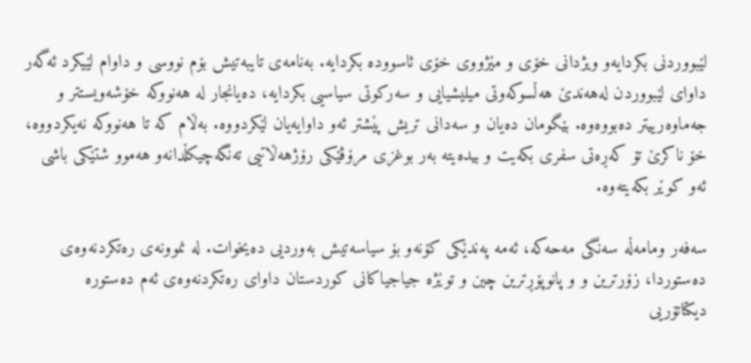لێبووردنی بکردایە‌و ویژدانی خۆی و مێژووی خۆی ئاسوودە‌ بکردایە‌. بە‌نامە‌ی تایبە‌تیش بۆم نووسی و داوام لێیکرد ئە‌گە‌ر داوای لێبووردن لەهە‌ندێ هە‌ڵسوکە‌وتی میلیشیایی و سە‌رکوتی سیاسیی بکردایە‌، دە‌یانجار لە‌ هە‌نووکە‌ خۆشە‌ویستتر و جە‌ماوە‌رییتر دە‌بووە‌وە‌. بێگومان دە‌یان و سە‌دانی تریش پێشتر ئە‌و داوایە‌یان لێکردووە‌. بە‌ڵام کە‌ تا هە‌نووکە‌ نە‌یکردووە‌، خۆ ناکرێ تۆ کە‌ڕە‌تی سفری بکە‌یت و بیدە‌یتە‌ بە‌ر بوغزی مرۆڤێکی رۆژهە‌ڵاتیی تە‌نگە‌چیکڵدانە‌و هە‌موو شتێکی باشی ئە‌و کوێر بکە‌یتە‌وە‌.

سە‌فە‌ر ومامە‌ڵە‌ سە‌نگی مە‌حە‌کە‌، ئە‌مە‌ پە‌ندێکی کۆنە‌و بۆ سیاسە‌تیش بە‌وردیی دە‌یخوات. لە‌ نموونە‌ی رە‌تکردنە‌وە‌ی دە‌ستوردا، زۆرترین و و پانوپۆ‌ڕترین چین و توێژە‌ جیاجیاکانی کوردستان داوای رە‌تکردنە‌وە‌ی ئە‌م دە‌ستورە‌ دیکتاتۆریی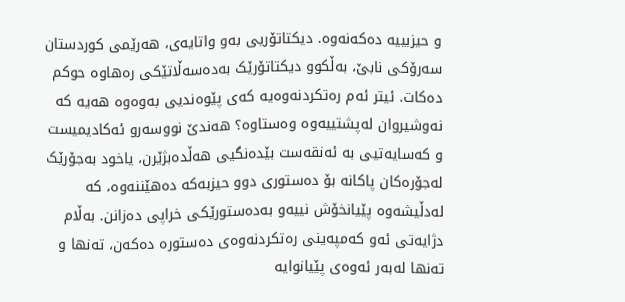و حیزبییە‌ دە‌کە‌نە‌وە‌. دیکتاتۆریی بە‌و واتایە‌ی، هە‌رێمی کوردستان سە‌رۆکی نابێ، بە‌ڵکوو دیکتاتۆرێک بە‌دە‌سە‌ڵاتێکی رەهاوە‌ حوکم دە‌کات. ئیتر ئە‌م رە‌تکردنە‌وە‌یە‌ کە‌ی پێوە‌ندیی بە‌وە‌وە‌ هە‌یە‌ کە‌ نە‌وشیروان لە‌پشتییە‌وە‌ وە‌ستاوە‌؟ هە‌ندێ نووسە‌رو ئە‌کادیمیست و کە‌سایە‌تیی بە‌ ئە‌نقە‌ست بێدە‌نگیی هە‌ڵدە‌بژێرن، یاخود بە‌جۆرێک لە‌جۆرە‌کان پاکانە‌ بۆ دە‌ستوری دوو حیزبە‌کە‌ دەهێننە‌وە‌، کە‌ لە‌دڵیشە‌وە‌ پێیانخۆش نییە‌و بە‌دە‌ستورێکی خراپی دە‌زانن. بە‌ڵام دژایە‌تی ئە‌و کە‌مپە‌ینی رە‌تکردنە‌وە‌ی دە‌ستورە‌ دە‌کە‌ن، تە‌نها و تە‌نها لە‌بە‌ر ئە‌وە‌ی پێیانوایە‌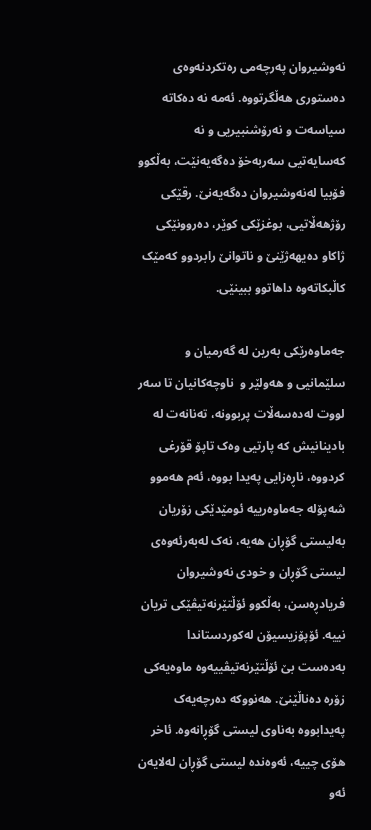نە‌وشیروان پە‌رچە‌می رە‌تکردنە‌وە‌ی دە‌ستوری هە‌ڵگرتووە‌. ئە‌مە‌ نە‌ دە‌کاتە‌ سیاسە‌ت و نە‌رۆشنبیریی و نە‌ کە‌سایە‌تیی سە‌ربە‌خۆ دە‌گە‌یە‌نێت، بە‌ڵکوو فۆبیا لە‌نە‌وشیروان دە‌گە‌یە‌نێ. رقێکی رۆژهە‌ڵاتیی، بوغزێکی کوێر، دە‌روونێکی ژاکاو دە‌یهە‌ژێنێ و ناتوانێ رابردوو کە‌مێک کاڵبکاتە‌وە‌ داهاتوو ببینێی.

جە‌ماوە‌رێکی بە‌رین لە‌ گە‌رمیان و سلێمانیی و هە‌ولێر و  ناوچە‌کانیان تا سە‌ر لووت لە‌دە‌سە‌ڵات پربوونە‌، تە‌نانە‌ت لە‌ بادینانیش کە‌ پارتیی وە‌ک تاپۆ قۆرغی کردووە‌، نا‌ڕە‌زایی پە‌یدا بووە‌، ئە‌م هە‌موو شە‌پۆلە‌ جە‌ماوە‌رییە‌ ئومێدێکی زۆریان بە‌لیستی گۆ‌ڕان هە‌یە‌، نە‌ک لە‌بە‌رئە‌وە‌ی لیستی گۆ‌ڕان و خودی نە‌وشیروان فریاد‌ڕە‌سن، بە‌ڵکوو ئۆڵتێرنە‌تیڤێکی تریان نییە‌. ئۆپۆزیسیۆن لە‌کوردستاندا بە‌دە‌ست بێ ئۆڵتێرنە‌تیڤییە‌وە‌ ماوە‌یە‌کی زۆرە‌ دە‌ناڵێنێ. هە‌نووکە‌ دە‌رچە‌یە‌ک پە‌یدابووە‌ بە‌ناوی لیستی گۆ‌ڕانە‌وە‌. ئاخر هۆی چییە‌، ئە‌وە‌ندە‌ لیستی گۆ‌ڕان لە‌لایە‌ن ئە‌و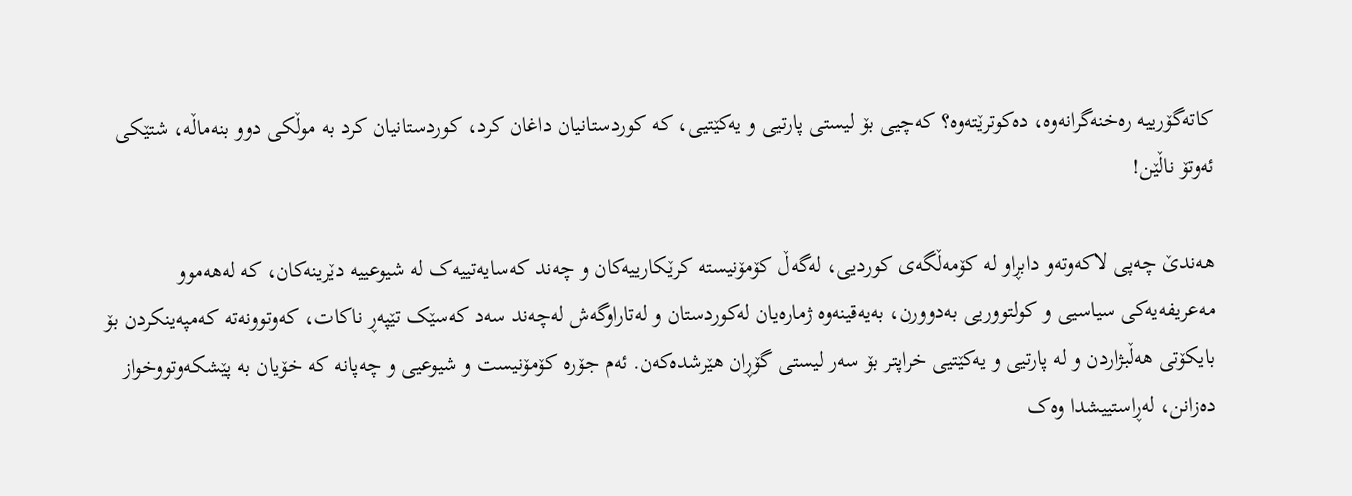کاتە‌گۆرییە‌ رە‌خنە‌گرانە‌وە‌، دە‌کوترێتە‌وە‌؟ کە‌چیی بۆ لیستی پارتیی و یە‌کێتیی، کە‌ کوردستانیان داغان کرد، کوردستانیان کرد بە‌ موڵکی دوو بنە‌ماڵە‌، شتێکی ئە‌وتۆ ناڵێن!

هە‌ندێ چە‌پی لاکە‌وتە‌و دابڕاو لە‌ کۆمە‌ڵگە‌ی کوردیی، لە‌گە‌ڵ کۆمۆنیستە‌ کرێکارییە‌کان و چە‌ند کە‌سایە‌تییە‌ک لە‌ شیوعییە‌ دێرینە‌کان، کە‌ لەهە‌موو مە‌عریفە‌یە‌کی سیاسیی و کولتووریی بە‌دوورن، بە‌یە‌قینە‌وە‌‌ ژمارە‌یان لە‌کوردستان و لە‌تاراوگە‌ش لە‌چە‌ند سە‌د کە‌سێک تێپە‌ڕ ناکات، کە‌وتوونە‌تە‌ کە‌مپە‌ینکردن بۆ بایکۆتی هە‌ڵبژاردن و لە‌ پارتیی و یە‌کێتیی خراپتر بۆ سە‌ر لیستی گۆ‌ڕان هێرشدە‌کە‌ن. ئە‌م جۆرە‌ کۆمۆنیست و شیوعیی و چە‌پانە‌ کە‌ خۆیان بە‌ پێشکە‌وتووخواز دە‌زانن، لە‌ڕاستییشدا وە‌ک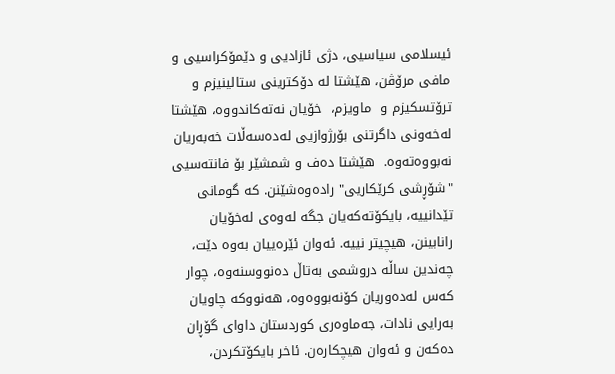ئیسلامی سیاسیی، دژی ئازادیی و دێمۆکراسیی و مافی مرۆڤن، هێشتا لە‌ دۆکترینی ستالینیزم و ترۆتسکیزم و  ماویزم،  خۆیان نە‌تە‌کاندووە‌، هێشتا لە‌خە‌ونی داگرتنی بۆرژوازیی لە‌دە‌سە‌ڵات خە‌بە‌ریان نە‌بووە‌تە‌وە‌.  هێشتا دە‌ف و شمشێر بۆ فانتە‌سیی "شۆ‌ڕشی کرێکاریی" رادە‌وە‌شێنن. کە‌ گومانی تێدانییە‌، بایکۆتە‌کە‌یان جگە‌ لە‌وە‌ی لە‌خۆیان رانابینن، هیچیتر نییە‌. ئە‌وان ئێرە‌ییان بە‌وە‌ دێت، چە‌ندین ساڵە‌ دروشمی بە‌تاڵ دە‌نووسنە‌وە‌، چوار کە‌س لە‌دە‌وریان کۆنە‌بووە‌وە‌، هە‌نووکە‌ چاویان بە‌رایی نادات، جە‌ماوە‌ری کوردستان داوای گۆ‌ڕان دە‌کە‌ن و ئە‌وان هیچکارە‌ن. ئاخر بایکۆتکردن،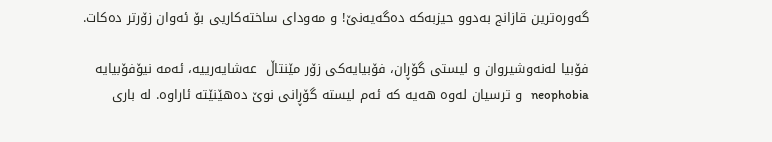گە‌ورە‌ترین قازانج بە‌دوو حیزبە‌کە‌ دە‌گە‌یە‌نێ! و مە‌ودای ساختە‌کاریی بۆ ئە‌وان زۆرتر دە‌کات.

فۆبیا لە‌نە‌وشیروان و لیستی گۆ‌ڕان، فۆبیایە‌کی زۆر مێنتاڵ  عە‌شایە‌رییە‌‌، ئە‌مە‌ نیۆفۆبیایە‌ neophobia   و ترسیان لە‌وە‌ هە‌یە‌ کە‌ ئە‌م لیستە‌ گۆ‌ڕانی نوێ دەهێنێتە‌ ئاراوە‌. لە‌ باری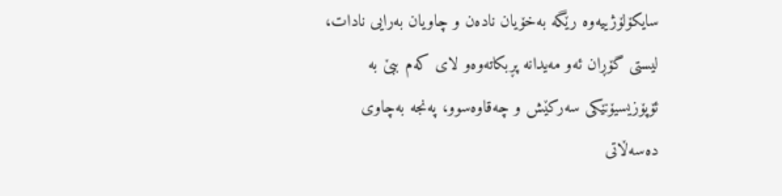سایکۆلۆژییە‌وە‌ رێگە‌ بە‌خۆیان نادە‌ن و چاویان بە‌رایی نادات، لیستی گۆ‌ڕان ئە‌و مە‌یدانە‌ پڕبکاتە‌وە‌و لای کە‌م ببێ بە‌ ئۆپۆزیسیۆنێکی سە‌رکێش و چە‌قاوە‌سوو، پە‌نجە‌ بە‌چاوی دە‌سە‌ڵاتی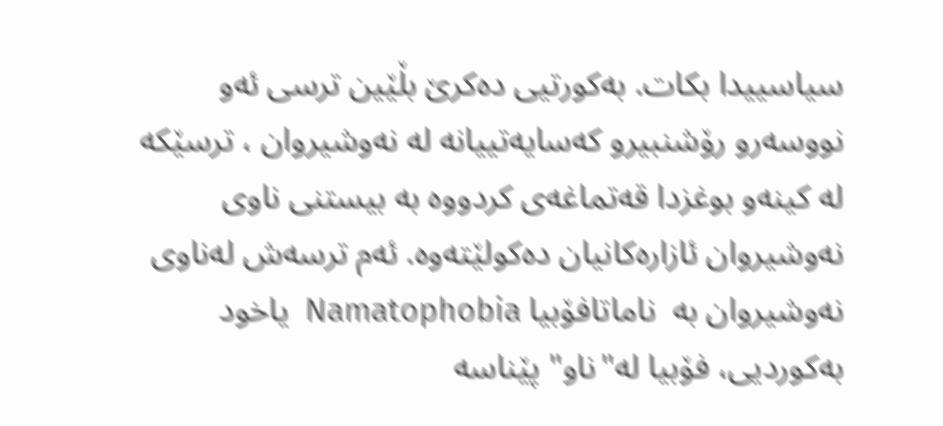سیاسییدا بکات. بە‌کورتیی دە‌کرێ بڵێین ترسی ئە‌و نووسە‌رو رۆشنبیرو کە‌سایە‌تییانە‌ لە‌ نە‌وشیروان ، ترسێکە‌ لە‌ کینە‌و بوغزدا قە‌تماغە‌ی کردووە‌ بە‌ بیستنی ناوی نە‌وشیروان ئازارە‌کانیان دە‌کولێتە‌وە‌. ئە‌م ترسە‌ش لە‌ناوی نە‌وشیروان بە‌  ناماتافۆبیا Namatophobia  یاخود بە‌کوردیی، فۆبیا لە‌"ناو" پێناسە‌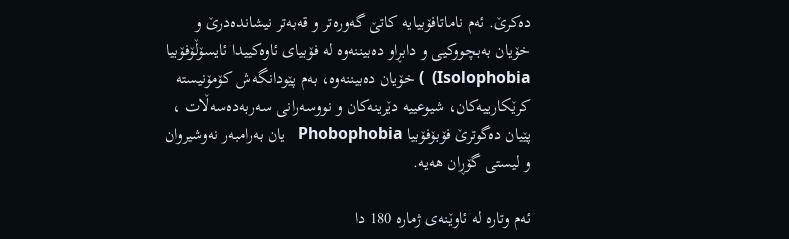دە‌کرێ. ئە‌م ناماتافۆبیایە‌ کاتێ گە‌ورە‌تر و قە‌بە‌تر نیشاندە‌درێ و خۆیان بە‌بچووکیی و دابڕاو دە‌بیننە‌وە لە‌ فۆبیای ئاوە‌کییدا ئایسۆڵۆفۆبیا Isolophobia)  ) خۆیان دە‌بیننە‌وە‌‌، بە‌م پێودانگە‌ش کۆمۆنیستە‌ کرێکارییە‌کان، شیوعییە‌ دێرینە‌کان و نووسە‌رانی سە‌ربە‌دە‌سە‌ڵات ، پێیان دە‌گوترێ فۆبۆفۆبیا Phobophobia   یان بە‌رامبە‌ر نە‌وشیروان و لیستی گۆ‌ڕان هە‌یە‌.

ئه‌م وتاره‌ له‌ ئاوێنه‌ی ژماره‌ 180 دا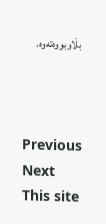بڵاوبووه‌ته‌وه‌.



Previous
Next
This site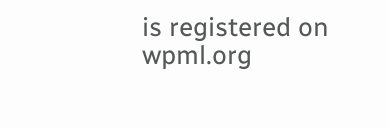is registered on wpml.org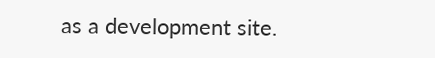as a development site.